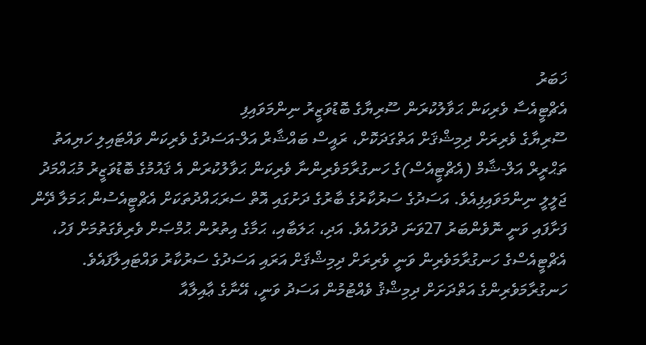ޚަބަރު
އެޗްޓީއެސާ ވެރިކަން ޙަވާލުކުރަން ސޫރިޔާގެ ބޮޑުވަޒީރު ނިންމަވައިފި
ސޫރިޔާގެ ވެރިރަށް ދިމިޝްޤަށް އަތްގަދަކޮށް، ރައީސް ބައްޝާރް އަލް-އަސަދުގެ ވެރިކަން ވައްޓައިލި ހަޔިއަތު ތަޙްރީރް އަލް-ޝާމް (އެޗްޓީއެސް)ގެ ހަނގުރާމަވެރިންނާ ވެރިކަން ޙަވާލުކުރަން އެ ޤައުމުގެ ބޮޑުވަޒީރު މުޙައްމަދު ޖަލީލީ ނިންމަވައިފިއެވެ. އަސަދުގެ ސަރުކާރުގެ ބާރުގެ ދަށުގައި އޮތް ސަރަޙައްދުތަކަށް އެޗްޓީއެސުން ޙަމަލާ ދޭން ފަށާފައި ވަނީ ނޮވެންބަރު 27ވަނަ ދުވަހުއެވެ. އަދި، ޙަލަބާއި، ޙަމާގެ އިތުރުން ޙުމްޞަށް ވެރިވެގަތުމަށް ފަހު، އެޗްޓީއެސްގެ ހަނގުރާމަވެރިން ވަނީ ވެރިރަށް ދިމިޝްޤަށް އަރައި އަސަދުގެ ސަރުކާރު ވައްޓައިލާފައެވެ.
ހަނގުރާމަވެރިންގެ އަތްދަށަށް ދިމިޝްޤު ވެއްޓުމުން އަސަދު ވަނީ، އޭނާގެ ޢާއިލާއާ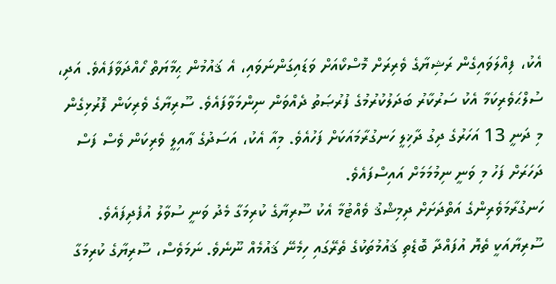އެކު، ފިއްލަވައިގެން ރަޝިޔާގެ ވެރިރަށް މޮސްކޯއަށް ވަޑައިގަންނަވައި، އެ ޤައުމުން ޙިމާޔަތް ހޯއްދަވާފައެވެ. އަދި، ސުލްޙަވެރިކަމާ އެކު ސަރުކާރު ބަދަލުކުރުމުގެ ފުރުޞަތު ދެއްވަން ނިންމަވާފައެވެ. ސޫރިޔާގެ ވެރިކަން ފޮރުޅިގެން މި ދަނީ 13 އަހަރުގެ ދިގު ދާޚިލީ ހަނގުރާމައަކަށް ފަހުއެވެ. މިއާ އެކު، އަސަދުގެ ޢާއިލީ ވެރިކަން ވެސް ފަސް ދަހަރަށް ފަހު މި ވަނީ ނިމުމަމަށް އައިސްފައެވެ.
ހަނގުރާމަވެރިންގެ އަތްދަށަށް ދިމިޝްޤު ވެއްޓުމާ އެކު ސޫރިޔާގެ ކުރިމަގާ މެދު ވަނީ ސުވާލު އުފެދިފައެވެ. ސޫރިޔާއަކީ ތެޔޮ އުފައްދާ ބޮޑެތި ޤައުމުތަކުގެ ތެރޭގައި ހިމެނޭ ޤައުމެއް ނޫނެވެ. ނަމަވެސް، ސޫރިޔާގެ ކުރިމަގާ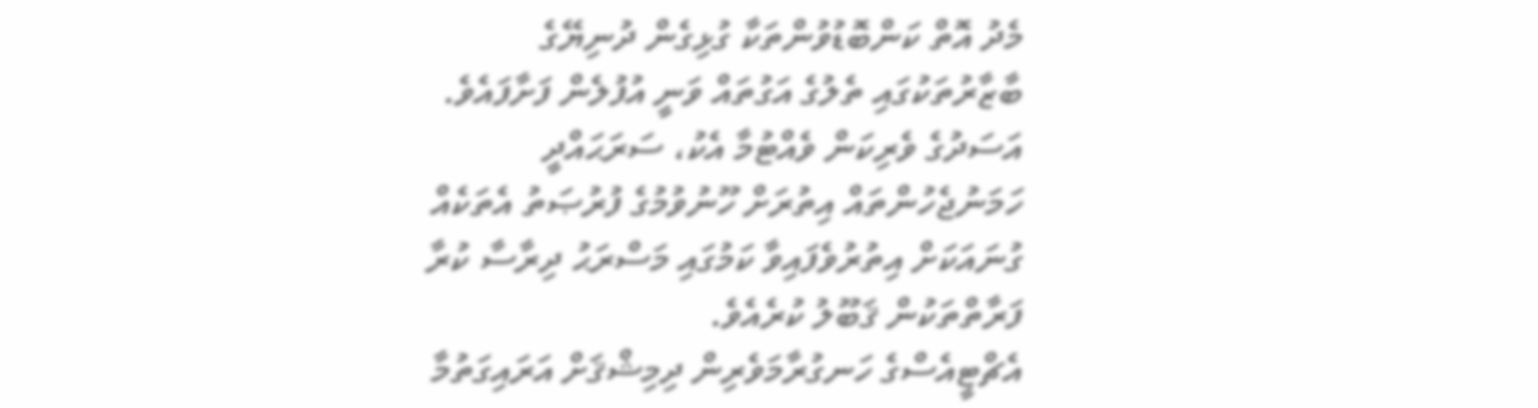މެދު އޮތް ކަންބޮޑުވުންތަކާ ގުޅިގެން ދުނިޔޭގެ ބާޒާރުތަކުގައި ތެލުގެ އަގުތައް ވަނީ އުފުލެން ފަށާފައެވެ. އަސަދުގެ ވެރިކަން ވެއްޓުމާ އެކު، ސަރަޙައްދީ ހަމަނުޖެހުންތައް އިތުރަށް ހޫނުވުމުގެ ފުރުޞަތު އެތަކެއް ގުނައަކަށް އިތުރުވެފައިވާ ކަމުގައި މަސްރަޙު ދިރާސާ ކުރާ ފަރާތްތަކުން ޤަބޫލު ކުރެއެވެ.
އެޗްޓީއެސްގެ ހަނގުރާމަވެރިން ދިމިޝްޤަށް އަރައިގަތުމާ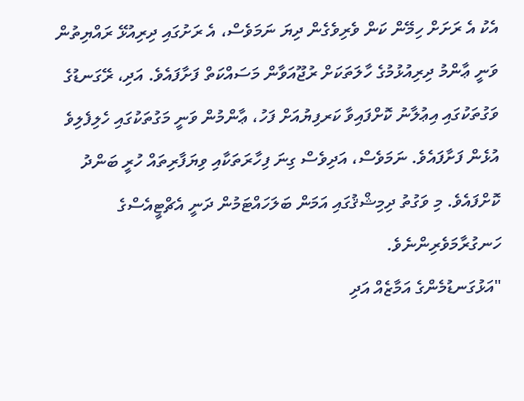އެކު އެ ރަށަށް ހިމޭން ކަން ވެރިވެގެން ދިޔަ ނަމަވެސް، އެ ރަށުގައި ދިރިއުޅޭ ރައްޔިތުން ވަނީ ޢާންމު ދިރިއުޅުމުގެ ހާލަތަކަށް ރުޖޫއަވާން މަސައްކަތް ފަށާފައެވެ. އަދި، ރޭގަނޑުގެ ވަގުތަކުގައި އިޢުލާނު ކޮށްފައިވާ ކަރފިޔުއަށް ފަހު، ޢާންމުން ވަނީ މަގުތަކުގައި ހެލިފެލިވެ އުޅެން ފަށާފައެވެ. ނަމަވެސް، އަދިވެސް ގިނަ ފިހާރަތަކާއި ވިޔަފާރިތައް ހުރީ ބަންދު ކޮށްފައެވެ. މި ވަގުތު ދިމިޝްޤުގައި އަމަން ބަލަހައްޓަމުން ދަނީ އެޗްޓީއެސްގެ ހަނގުރާމަވެރިންނެވެ.
"އަޅުގަނޑުމެންގެ އަމާޒެއް އަދި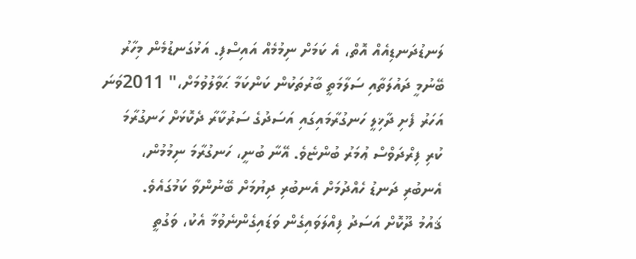ލަނޑުދަނޑިއެއް އޮތް، އެ ކަމަށް ނިމުމެއް އައިސްފި. އަޅުގަނޑުމެން މިހާރު ބޭނުމީ ދައުލަތާއި ސަލާމަތީ ބާރުތަކުން ކަންކަމާ ޙަވާލުވުމަށް،" 2011ވަނަ އަހަރު ފެށި ދާޚިލީ ހަނގުރާމައިގައި އަސަދުގެ ސަރުކާރާ ދެކޮޅަށް ހަނގުރާމަ ކުރި ފިރްދަވްސް ޢުމަރު ބުންޏެވެ. އޭނާ ބުނީ، ހަނގުރާމަ ނިމުމުން، އެނބުރި ދަނޑު ހެއްދުމަށް އެނބުރި ދިޔުމަށް ބޭނުންވާ ކަމުގައެވެ.
ޤައުމު ދޫކޮށް އަސަދު ފިއްލަވައިގެން ވަޑައިގެންނެވުމާ އެކު، ވަގުތީ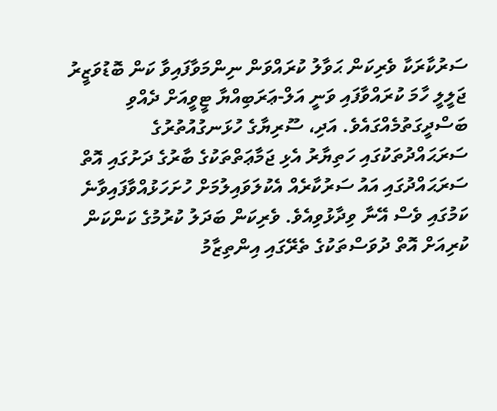ސަރުކާރަކާ ވެރިކަން ޙަވާލު ކުރައްވަން ނިންމަވާފައިވާ ކަން ބޮޑުވަޒީރު ޖަލީލީ ހާމަ ކުރައްވާފައި ވަނީ އަލް-ޢަރަބިއްޔާ ޓީވީއަށް ދެއްވި ބަސްދީގަތުމެއްގައެވެ. އަދި، ސޫރިޔާގެ ހުޅަނގުއުތުރުގެ ސަރަޙައްދުތަކުގައި ހަތިޔާރު އެޅި ޖަމާޢަތްތަކުގެ ބާރުގެ ދަށުގައި އޮތް ސަރަޙައްދުގައި އައު ސަރުކާރެއް އެކުލަވައިލުމަށް ހުށަހަޅުއްވާފައިވާނެ ކަމުގައި ވެސް އޭނާ ވިދާޅުވިއެވެ. ވެރިކަން ބަދަލު ކުރުމުގެ ކަންކަން ކުރިއަށް އޮތް ދުވަސްތަކުގެ ތެރޭގައި އިންތިޒާމު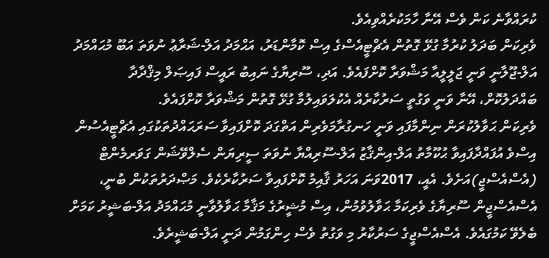ކުރައްވާނެ ކަން ވެސް އޭނާ ހާމަކުރެއްވިއެވެ.
ވެރިކަން ބަދަލު ކުރުމާ ގުޅޭ ގޮތުން އެޗްޓީއެސްގެ އިސް ކޮމާންޑަރު، އަޙްމަދު އަލް-ޝަރާޢު ނުވަތަ އަބޫ މުޙައްމަދު އަލް-ޖޫލާނީ ވަނީ ޖަލީލީއާ މަޝްވަރާ ކޮށްފައެވެ. އަދި، ސޫރިޔާގެ ނައިބު ރައީސް ފައިޞަލް މިޤްދާދާ ބައްދަލުކޮށް، އޭނާ ވަނީ ވަގުތީ ސަރުކާރެއް އެކުލަވައިލުމާ ގުޅޭ ގޮތުން މަޝްވަރާ ކޮށްފައެވެ.
ވެރިކަން ޙަވާލުކުރަން ނިންމާފައި ވަނީ ހަނގުރާމަވެރިން އަތްގަދަ ކޮށްފައިވާ ސަރަޙައްދުތަކުގައި އެޗްޓީއެސުން އިސްވެ އުފައްދާފައިވާ ޙުކޫމާތު އަލް-އިންޤާޒު އަލް-ސޫރިއްޔާ ނުވަތަ ސީރިޔަން ސެލްވޭޝަން ގަވަރމެންޓް (އެސްއެސްޖީ)އަށެވެ. އެއީ، 2017ވަނަ އަހަރު ޤާއިމު ކޮށްފައިވާ ސަރުކާރެކެވެ. މަޞްދަރުތަކުން ބުނީ، އެސްއެސްޖީން ސޫރިޔާގެ ވެރިކަމާ ޙަވާލުވުމުން، އިސް މުޝީރުގެ މަޤާމާ ޙަވާލުވާނީ މުޙައްމަދު އަލް-ބަޝީރު ކަމަށް ބެލެވޭ ކަމުގައެވެ. އެސްއެސްޖީގެ ސަރުކާރު މި ވަގުތު ވެސް ހިންގަމުން ދަނީ އަލް-ބަޝީރެވެ.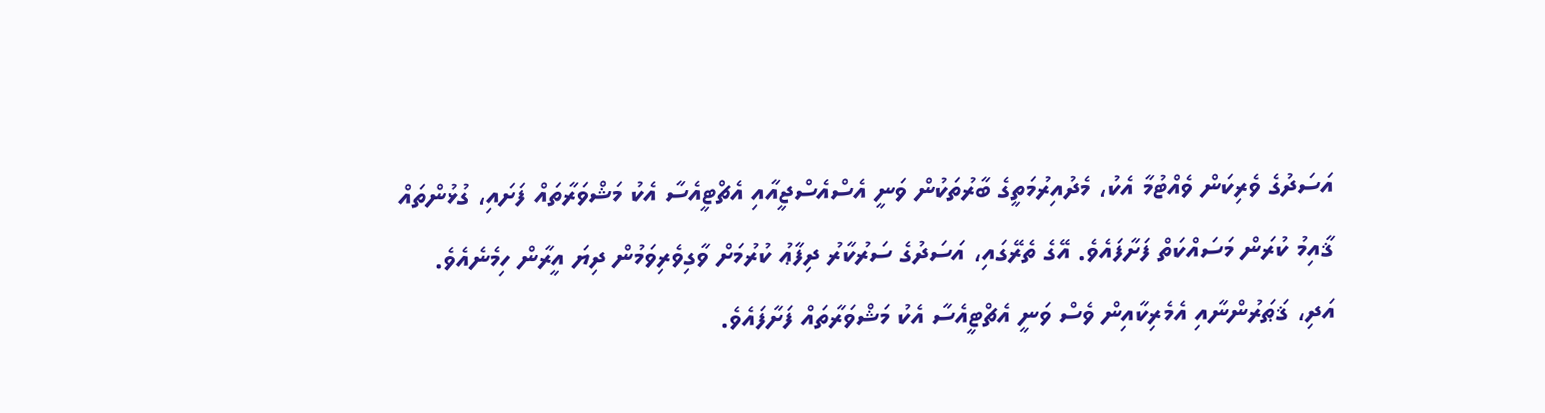އަސަދުގެ ވެރިކަން ވެއްޓުމާ އެކު، މެދުއިރުމަތީގެ ބާރުތަކުން ވަނީ އެސްއެސްޖީއާއި އެޗްޓީއެސާ އެކު މަޝްވަރާތައް ފަށައި، ގުޅުންތައް ޤާއިމު ކުރަން މަސައްކަތް ފަށާފައެވެ. އޭގެ ތެރޭގައި، އަސަދުގެ ސަރުކާރު ދިފާޢު ކުރުމަށް ވާގިވެރިވަމުން ދިޔަ އީރާން ހިމެނެއެވެ. އަދި، ޤަޠަރުންނާއި އެމެރިކާއިން ވެސް ވަނީ އެޗްޓީއެސާ އެކު މަޝްވަރާތައް ފަށާފައެވެ.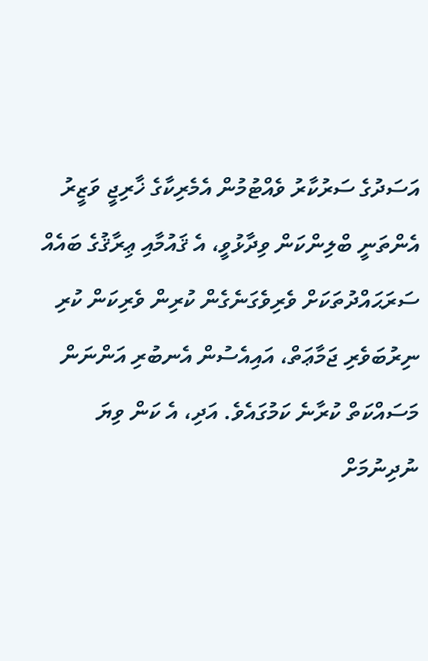އަސަދުގެ ސަރުކާރު ވެއްޓުމުން އެމެރިކާގެ ޚާރިޖީ ވަޒީރު އެންތަނީ ބްލިންކަން ވިދާޅުވީ، އެ ޤައުމާއި ޢިރާޤުގެ ބައެއް ސަރަޙައްދުތަކަށް ވެރިވެގަނެގެން ކުރިން ވެރިކަން ކުރި ނިރުބަވެރި ޖަމާޢަތް، އައިއެސުން އެނބުރި އަންނަން މަސައްކަތް ކުރާނެ ކަމުގައެވެ. އަދި، އެ ކަން ވިޔަ ނުދިނުމަށް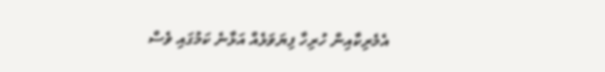އެމެރިކާއިން ހުރިހާ ފިޔަވަޅެއް އަޅާނެ ކަމުގައި ވެސް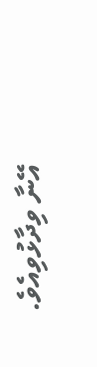އޭނާ ވިދާޅުވިއެވެ.